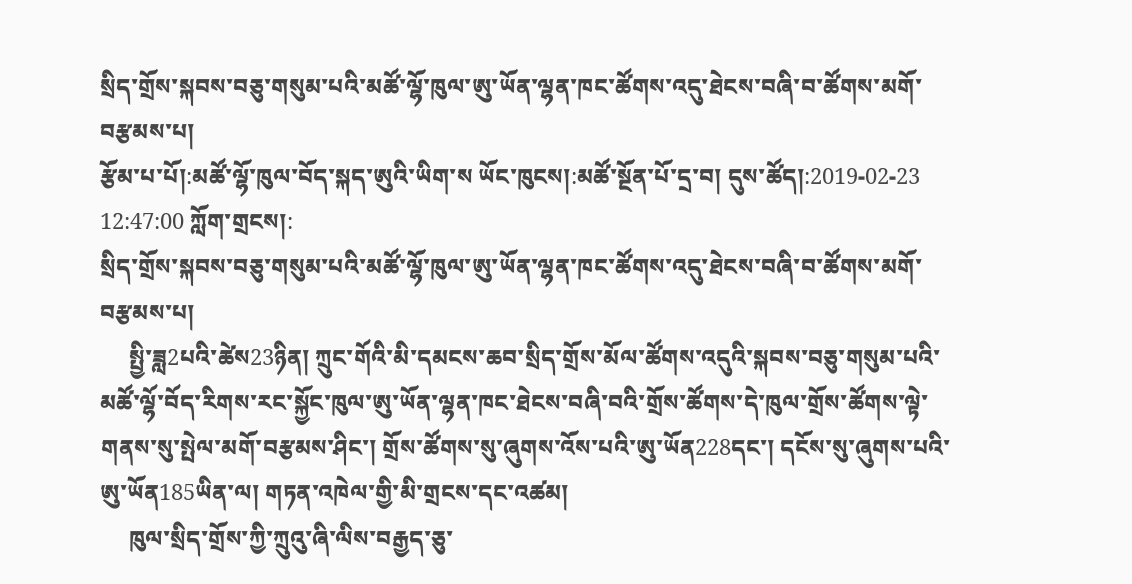སྲིད་གྲོས་སྐབས་བཅུ་གསུམ་པའི་མཚོ་ལྷོ་ཁུལ་ཨུ་ཡོན་ལྷན་ཁང་ཚོགས་འདུ་ཐེངས་བཞི་བ་ཚོགས་མགོ་བརྩམས་པ།
རྩོམ་པ་པོ།:མཚོ་ལྷོ་ཁུལ་བོད་སྐད་ཨུའི་ཡིག་ས ཡོང་ཁུངས།:མཚོ་སྔོན་པོ་དྲ་བ། དུས་ཚོད།:2019-02-23 12:47:00 ཀློག་གྲངས།:
སྲིད་གྲོས་སྐབས་བཅུ་གསུམ་པའི་མཚོ་ལྷོ་ཁུལ་ཨུ་ཡོན་ལྷན་ཁང་ཚོགས་འདུ་ཐེངས་བཞི་བ་ཚོགས་མགོ་བརྩམས་པ།
     སྤྱི་ཟླ2པའི་ཚེས23ཉིན། ཀྲུང་གོའི་མི་དམངས་ཆབ་སྲིད་གྲོས་མོལ་ཚོགས་འདུའི་སྐབས་བཅུ་གསུམ་པའི་མཚོ་ལྷོ་བོད་རིགས་རང་སྐྱོང་ཁུལ་ཨུ་ཡོན་ལྷན་ཁང་ཐེངས་བཞི་བའི་གྲོས་ཚོགས་དེ་ཁུལ་གྲོས་ཚོགས་ལྟེ་གནས་སུ་སྤེལ་མགོ་བརྩམས་ཤིང་། གྲོས་ཚོགས་སུ་ཞུགས་འོས་པའི་ཨུ་ཡོན228དང་། དངོས་སུ་ཞུགས་པའི་ཨུ་ཡོན185ཡིན་ལ། གཏན་འཁེལ་གྱི་མི་གྲངས་དང་འཚམ།
     ཁུལ་སྲིད་གྲོས་ཀྱི་ཀྲུའུ་ཞི་ལིས་བརྒྱད་ཅུ་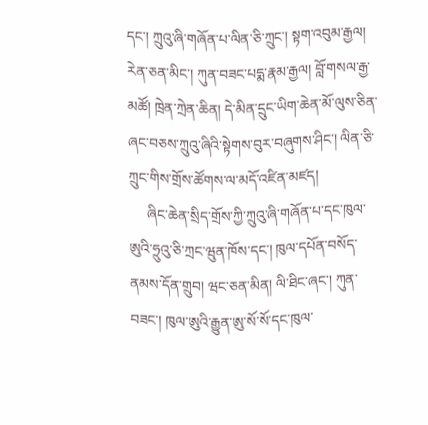དང་། ཀྲུའུ་ཞི་གཞོན་པ་ལིན་ཅི་ཀྲུང་། སྟག་འབུམ་རྒྱལ། རེན་ཅན་མིང་། ཀུན་བཟང་པདྨ་རྣམ་རྒྱལ། བློ་གསལ་རྒྱ་མཚོ། ཁྲེན་ཀྲེན་ཆིན། དེ་མིན་དྲུང་ཡིག་ཆེན་མོ་ལུས་ཅིན་ཞང་བཅས་ཀྲུའུ་ཞིའི་སྟེགས་བུར་བཞུགས་ཤིང་། ལིན་ཅི་ཀྲུང་གིས་གྲོས་ཚོགས་ལ་མདོ་འཛིན་མཛད།
     ཞིང་ཆེན་སྲིད་གྲོས་ཀྱི་ཀྲུའུ་ཞི་གཞོན་པ་དང་ཁུལ་ཨུའི་ཧྲུའུ་ཅི་ཀྲང་ཝུན་ཁོས་དང་། ཁུལ་དཔོན་བསོད་ནམས་དོན་གྲུབ། ཝང་ཅན་མིན། ལི་ཐིང་ཞང་། ཀུན་བཟང་། ཁུལ་ཨུའི་རྒྱུན་ཨུ་སོ་སོ་དང་ཁུལ་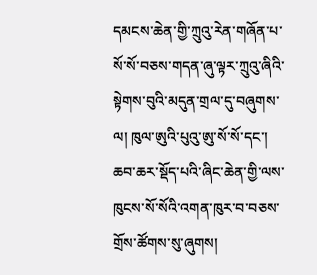དམངས་ཆེན་གྱི་ཀྲུའུ་རེན་གཞོན་པ་སོ་སོ་བཅས་གདན་ཞུ་ལྟར་ཀྲུའུ་ཞིའི་སྟེགས་བུའི་མདུན་གྲལ་དུ་བཞུགས་ལ། ཁུལ་ཨུའི་པུའུ་ཨུ་སོ་སོ་དང་། ཆབ་ཆར་སྡོད་པའི་ཞིང་ཆེན་གྱི་ལས་ཁུངས་སོ་སོའི་འགན་ཁུར་བ་བཅས་གྲོས་ཚོགས་སུ་ཞུགས།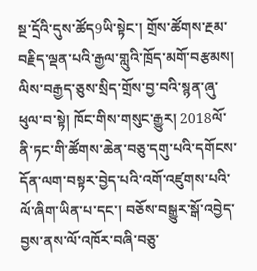སྔ་དྲོའི་དུས་ཚོད9ཡི་སྟེང་། གྲོས་ཚོགས་རྔམ་བརྗིད་ལྡན་པའི་རྒྱལ་གླུའི་ཁྲོད་མགོ་བརྩམས། ལིས་བརྒྱད་ཅུས་སྲིད་གྲོས་བྱ་བའི་སྙན་ཞུ་ཕུལ་བ་སྟེ། ཁོང་གིས་གསུང་རྒྱུར། 2018ལོ་ནི་ཏང་གི་ཚོགས་ཆེན་བཅུ་དགུ་པའི་དགོངས་དོན་ལག་བསྟར་བྱེད་པའི་འགོ་འཛུགས་པའི་ལོ་ཞིག་ཡིན་པ་དང་། བཅོས་བསྒྱུར་སྒོ་འབྱེད་བྱས་ནས་ལོ་འཁོར་བཞི་བཅུ་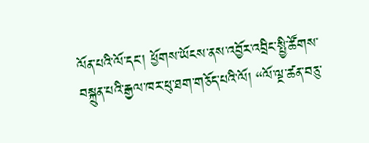ལོན་པའི་ལོ་དང་། ཕྱོགས་ཡོངས་ནས་འབྱོར་འབྲིང་སྤྱི་ཚོགས་བསྐྲུན་པའི་རྒྱལ་ཁར་ཕུ་ཐག་གཅོད་པའི་ལོ། “ལོ་ལྔ་ཚན་བཅུ་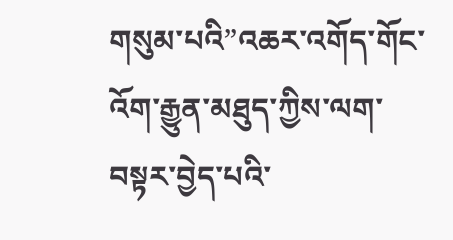གསུམ་པའི”འཆར་འགོད་གོང་འོག་རྒྱུན་མཐུད་ཀྱིས་ལག་བསྟར་བྱེད་པའི་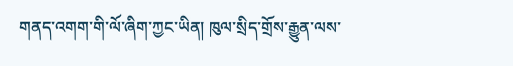གནད་འགག་གི་ལོ་ཞིག་ཀྱང་ཡིན། ཁུལ་སྲིད་གྲོས་རྒྱུན་ལས་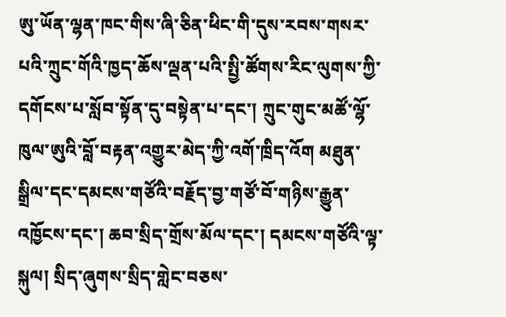ཨུ་ཡོན་ལྷན་ཁང་གིས་ཞི་ཅིན་ཕིང་གི་དུས་རབས་གསར་པའི་ཀྲུང་གོའི་ཁྱད་ཆོས་ལྡན་པའི་སྤྱི་ཚོགས་རིང་ལུགས་ཀྱི་དགོངས་པ་སློབ་སྟོན་དུ་བསྟེན་པ་དང་། ཀྲུང་གུང་མཚོ་ལྷོ་ཁུལ་ཨུའི་བློ་བརྟན་འགྱུར་མེད་ཀྱི་འགོ་ཁྲིད་འོག མཐུན་སྒྲིལ་དང་དམངས་གཙོའི་བརྗོད་བྱ་གཙོ་བོ་གཉིས་རྒྱུན་འཁྱོངས་དང་། ཆབ་སྲིད་གྲོས་མོལ་དང་། དམངས་གཙོའི་ལྟ་སྐུལ། སྲིད་ཞུགས་སྲིད་གླེང་བཅས་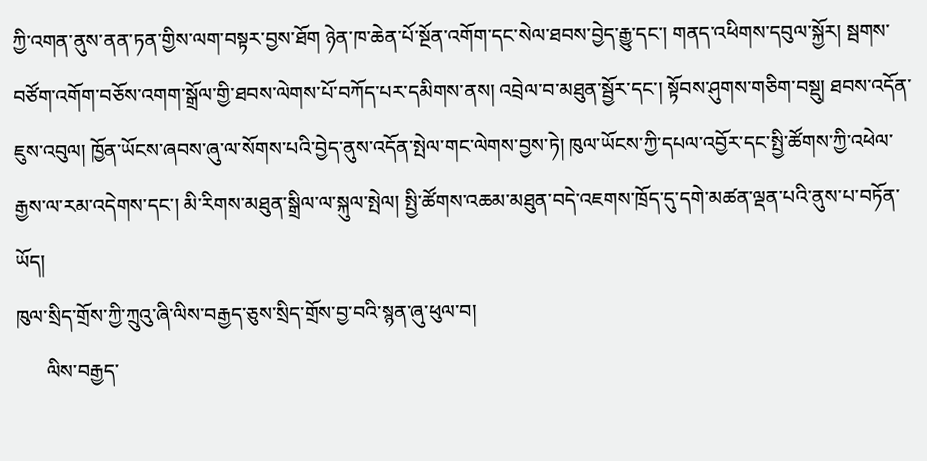ཀྱི་འགན་ནུས་ནན་ཏན་གྱིས་ལག་བསྟར་བྱས་ཐོག ཉེན་ཁ་ཆེན་པོ་སྔོན་འགོག་དང་སེལ་ཐབས་བྱེད་རྒྱུ་དང་། གནད་འཕིགས་དབུལ་སྐྱོར། སྦགས་བཙོག་འགོག་བཅོས་འགག་སྒྲོལ་གྱི་ཐབས་ལེགས་པོ་བཀོད་པར་དམིགས་ནས། འབྲེལ་བ་མཐུན་སྦྱོར་དང་། སྟོབས་ཤུགས་གཅིག་བསྡུ། ཐབས་འདོན་ཇུས་འབུལ། ཁྱོན་ཡོངས་ཞབས་ཞུ་ལ་སོགས་པའི་བྱེད་ནུས་འདོན་སྤེལ་གང་ལེགས་བྱས་ཏེ། ཁུལ་ཡོངས་ཀྱི་དཔལ་འབྱོར་དང་སྤྱི་ཚོགས་ཀྱི་འཕེལ་རྒྱས་ལ་རམ་འདེགས་དང་། མི་རིགས་མཐུན་སྒྲིལ་ལ་སྐུལ་སྤེལ། སྤྱི་ཚོགས་འཆམ་མཐུན་བདེ་འཇགས་ཁྲོད་དུ་དགེ་མཚན་ལྡན་པའི་ནུས་པ་བཏོན་ཡོད།
ཁུལ་སྲིད་གྲོས་ཀྱི་ཀྲུའུ་ཞི་ལིས་བརྒྱད་ཅུས་སྲིད་གྲོས་བྱ་བའི་སྙན་ཞུ་ཕུལ་བ།
      ལིས་བརྒྱད་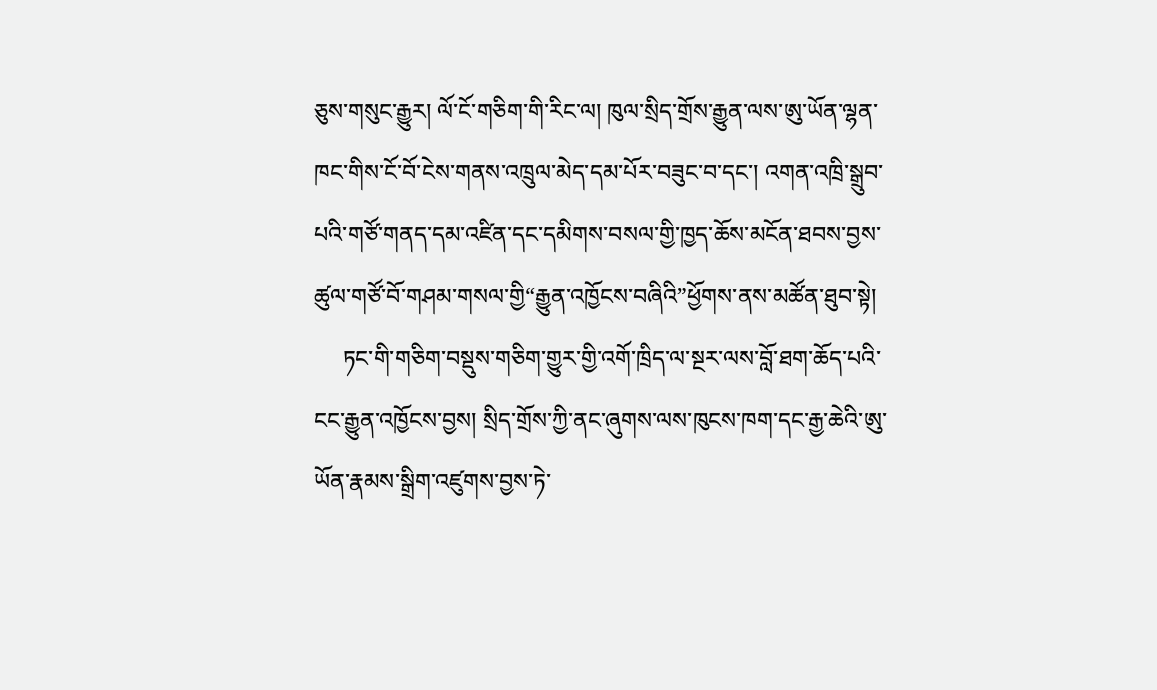ཅུས་གསུང་རྒྱུར། ལོ་ངོ་གཅིག་གི་རིང་ལ། ཁུལ་སྲིད་གྲོས་རྒྱུན་ལས་ཨུ་ཡོན་ལྷན་ཁང་གིས་ངོ་བོ་ངེས་གནས་འཁྲུལ་མེད་དམ་པོར་བཟུང་བ་དང་། འགན་འཁྲི་སྒྲུབ་པའི་གཙོ་གནད་དམ་འཛིན་དང་དམིགས་བསལ་གྱི་ཁྱད་ཆོས་མངོན་ཐབས་བྱས་ཚུལ་གཙོ་བོ་གཤམ་གསལ་གྱི“རྒྱུན་འཁྱོངས་བཞིའི”ཕྱོགས་ནས་མཚོན་ཐུབ་སྟེ།
     ཏང་གི་གཅིག་བསྡུས་གཅིག་གྱུར་གྱི་འགོ་ཁྲིད་ལ་སྔར་ལས་བློ་ཐག་ཆོད་པའི་ངང་རྒྱུན་འཁྱོངས་བྱས། སྲིད་གྲོས་ཀྱི་ནང་ཞུགས་ལས་ཁུངས་ཁག་དང་རྒྱ་ཆེའི་ཨུ་ཡོན་རྣམས་སྒྲིག་འཛུགས་བྱས་ཏེ་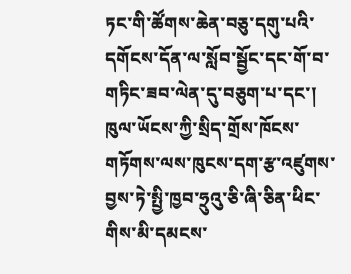ཏང་གི་ཚོགས་ཆེན་བཅུ་དགུ་པའི་དགོངས་དོན་ལ་སློབ་སྦྱོང་དང་གོ་བ་གཏིང་ཟབ་ལེན་དུ་བཅུག་པ་དང་། ཁུལ་ཡོངས་ཀྱི་སྲིད་གྲོས་ཁོངས་གཏོགས་ལས་ཁུངས་དག་རྩ་འཛུགས་བྱས་ཏེ་སྤྱི་ཁྱབ་ཧྲུའུ་ཅི་ཞི་ཅིན་ཕིང་གིས་མི་དམངས་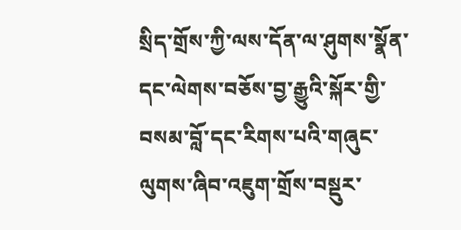སྲིད་གྲོས་ཀྱི་ལས་དོན་ལ་ཤུགས་སྣོན་དང་ལེགས་བཅོས་བྱ་རྒྱུའི་སྐོར་གྱི་བསམ་བློ་དང་རིགས་པའི་གཞུང་ལུགས་ཞིབ་འཇུག་གྲོས་བསྡུར་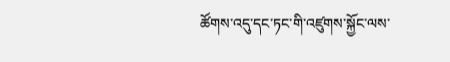ཚོགས་འདུ་དང་ཏང་གི་འཛུགས་སྐྱོང་ལས་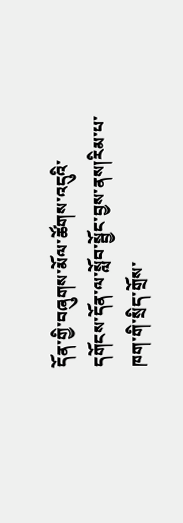དོན་གྱི་བཞུགས་མོལ་ཚོགས་འདུའི་དགོངས་དོན་ལ་སློབ་སྦྱོང་བྱས་ནས།རིམ་པ་ཁག་གི་སྲིད་གྲོས་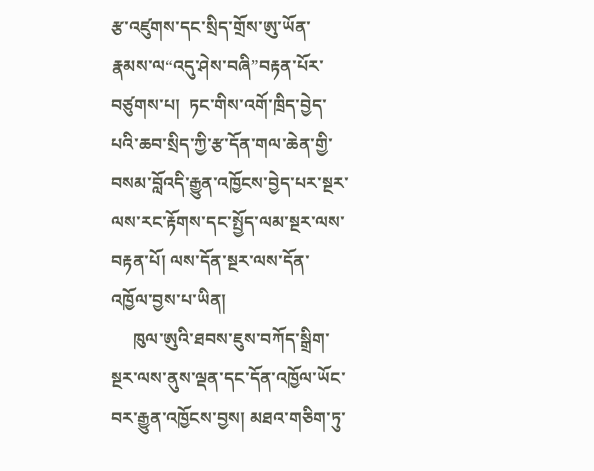རྩ་འཛུགས་དང་སྲིད་གྲོས་ཨུ་ཡོན་རྣམས་ལ“འདུ་ཤེས་བཞི”བརྟན་པོར་བཙུགས་པ།  ཏང་གིས་འགོ་ཁྲིད་བྱེད་པའི་ཆབ་སྲིད་ཀྱི་རྩ་དོན་གལ་ཆེན་གྱི་བསམ་བློའདི་རྒྱུན་འཁྱོངས་བྱེད་པར་སྔར་ལས་རང་རྟོགས་དང་སྤྱོད་ལམ་སྔར་ལས་བརྟན་པོ། ལས་དོན་སྔར་ལས་དོན་འཁྱོལ་བྱས་པ་ཡིན།
     ཁུལ་ཨུའི་ཐབས་ཇུས་བཀོད་སྒྲིག་སྔར་ལས་ནུས་ལྡན་དང་དོན་འཁྱོལ་ཡོང་བར་རྒྱུན་འཁྱོངས་བྱས། མཐའ་གཅིག་ཏུ་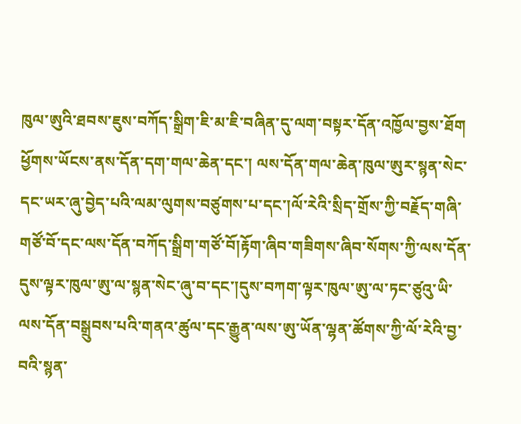ཁུལ་ཨུའི་ཐབས་ཇུས་བཀོད་སྒྲིག་ཇི་མ་ཇི་བཞིན་དུ་ལག་བསྟར་དོན་འཁྱོལ་བྱས་ཐོག ཕྱོགས་ཡོངས་ནས་དོན་དག་གལ་ཆེན་དང་། ལས་དོན་གལ་ཆེན་ཁུལ་ཨུར་སྙན་སེང་དང་ཡར་ཞུ་བྱེད་པའི་ལམ་ལུགས་བཙུགས་པ་དང་།ལོ་རེའི་སྲིད་གྲོས་ཀྱི་བརྗོད་གཞི་གཙོ་བོ་དང་ལས་དོན་བཀོད་སྒྲིག་གཙོ་བོ།རྟོག་ཞིབ་གཟིགས་ཞིབ་སོགས་ཀྱི་ལས་དོན་དུས་ལྟར་ཁུལ་ཨུ་ལ་སྙན་སེང་ཞུ་བ་དང་།དུས་བཀག་ལྟར་ཁུལ་ཨུ་ལ་ཏང་ཙུའུ་ཡི་ལས་དོན་བསྒྲུབས་པའི་གནའ་ཚུལ་དང་རྒྱུན་ལས་ཨུ་ཡོན་ལྷན་ཚོགས་ཀྱི་ལོ་རེའི་བྱ་བའི་སྙན་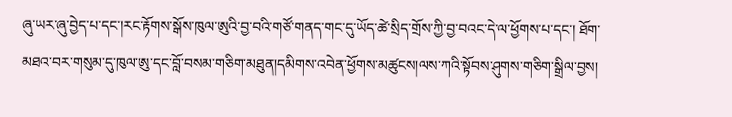ཞུ་ཡར་ཞུ་བྱེད་པ་དང་།རང་རྟོགས་སྒོས་ཁུལ་ཨུའི་བྱ་བའི་གཙོ་གནད་གང་དུ་ཡོད་ཚེ་སྲིད་གྲོས་ཀྱི་བྱ་བའང་དེ་ལ་ཕྱོགས་པ་དང་། ཐོག་མཐའ་བར་གསུམ་དུ་ཁུལ་ཨུ་དང་བློ་བསམ་གཅིག་མཐུན།དམིགས་འབེན་ཕྱོགས་མཚུངས།ལས་ཀའི་སྟོབས་ཤུགས་གཅིག་སྒྲིལ་བྱས།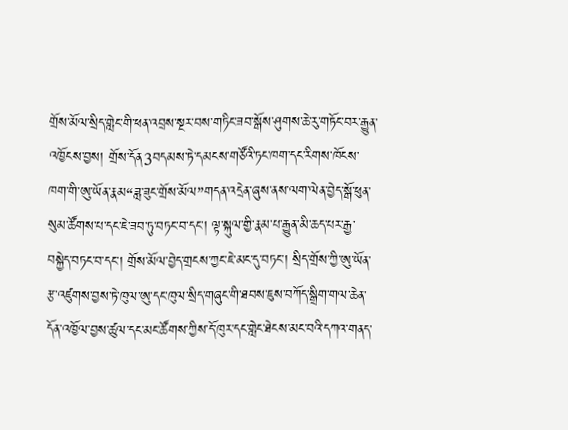གྲོས་མོལ་སྲིད་གླེང་གི་ཕན་འབྲས་སྔར་བས་གཏིང་ཟབ་སྒོས་ཤུགས་ཆེ་རུ་གཏོང་བར་རྒྱུན་འཁྱོངས་བྱས། གྲོས་དོན3བདམས་ཏེ་དམངས་གཙོའི་ཏང་ཁག་དང་རིགས་ཁོངས་ཁག་གི་ཨུ་ཡོན་རྣམ“ཟླ་ཟུང་གྲོས་མོལ”གདན་འདྲེན་ཞུས་ནས་ལག་ལེན་བྱེད་སྒོ་ཕུན་སུམ་ཚོགས་པ་དང་ཇེ་ཟབ་ཏུ་བཏང་བ་དང་། ལྟ་སྐུལ་གྱི་རྣམ་པ་རྒྱུན་མི་ཆད་པར་རྒྱ་བསྐྱེད་བཏང་བ་དང་། གྲོས་མོལ་བྱེད་གྲངས་ཀྱང་ཇེ་མང་དུ་བཏང་། སྲིད་གྲོས་ཀྱི་ཨུ་ཡོན་རྩ་འཛུགས་བྱས་ཏེ་ཁུལ་ཨུ་དང་ཁུལ་སྲིད་གཞུང་གི་ཐབས་ཇུས་བཀོད་སྒྲིག་གལ་ཆེན་དོན་འཁྱོལ་བྱས་ཚུལ་དང་མང་ཚོགས་ཀྱིས་དོ་ཁུར་དང་གླེང་ཐེངས་མང་བའི་དཀའ་གནད་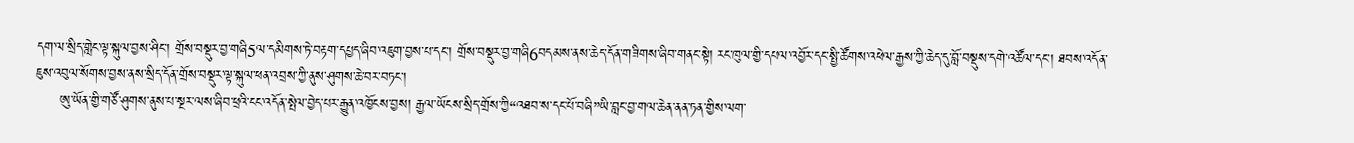དག་ལ་སྲིད་གླེང་ལྟ་སྐུལ་བྱས་ཤིང་། གྲོས་བསྡུར་བྱ་གཞི5ལ་དམིགས་ཏེ་བརྟག་དཔྱད་ཞིབ་འཇུག་བྱས་པ་དང་། གྲོས་བསྡུར་བྱ་གཞི6བདམས་ནས་ཆེད་དོན་གཟིགས་ཞིབ་གནང་སྟེ། རང་ཁུལ་གྱི་དཔལ་འབྱོར་དང་སྤྱི་ཚོགས་འཕེལ་རྒྱས་ཀྱི་ཆེད་དུ་བློ་བསྡུས་དགེ་འཚོལ་དང་། ཐབས་འདོན་ཇུས་འབུལ་སོགས་བྱས་ནས་སྲིད་དོན་གྲོས་བསྡུར་ལྟ་སྐུལ་ཕན་འབྲས་ཀྱི་ནུས་ཤུགས་ཆེ་བར་བཏང་།
     ཨུ་ཡོན་གྱི་གཙོ་ཤུགས་ནུས་པ་སྔར་ལས་ཞིབ་ཕྲའི་ངང་འདོན་སྤེལ་བྱེད་པར་རྒྱུན་འཁྱོངས་བྱས། རྒྱལ་ཡོངས་སྲིད་གྲོས་ཀྱི“འཐབ་ས་དང་པོ་བཞི”ཡི་བླང་བྱ་གལ་ཆེན་ནན་ཏན་གྱིས་ལག་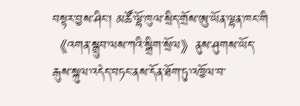བསྟར་བྱས་ཤིང་། མཚོ་ལྷོ་ཁུལ་སྲིད་གྲོས་ཨུ་ཡོན་ལྷན་ཁང་གི《འགན་སྒྲུབ་ལས་ཀའི་སྒྲིག་སྲོལ》ནུས་ཤུགས་ཡོད་རྒུས་སྐུལ་འདེད་བཏང་ནས་དོན་ཐོག་ཏུ་འཁྱོལ་བ་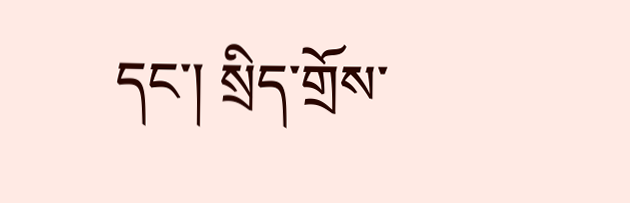དང་། སྲིད་གྲོས་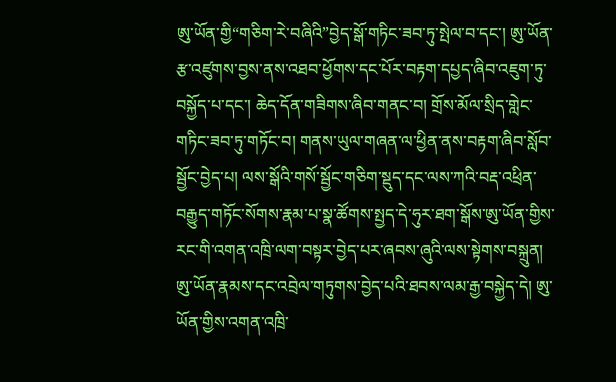ཨུ་ཡོན་གྱི“གཅིག་རེ་བཞིའི”བྱེད་སྒོ་གཏིང་ཟབ་ཏུ་སྤེལ་བ་དང་། ཨུ་ཡོན་རྩ་འཛུགས་བྱས་ནས་འཐབ་ཕྱོགས་དང་པོར་བརྟག་དཔྱད་ཞིབ་འཇུག་ཏུ་བསྐྱོད་པ་དང་། ཆེད་དོན་གཟིགས་ཞིབ་གནང་བ། གྲོས་མོལ་སྲིད་གླེང་གཏིང་ཟབ་ཏུ་གཏོང་བ། གནས་ཡུལ་གཞན་ལ་ཕྱིན་ནས་བརྟག་ཞིབ་སློབ་སྦྱོང་བྱེད་པ། ལས་སྒོའི་གསོ་སྦྱོང་གཅིག་སྡུད་དང་ལས་ཀའི་བརྡ་འཕྲིན་བརྒྱུད་གཏོང་སོགས་རྣམ་པ་སྣ་ཚོགས་སྤྱད་དེ་ཧུར་ཐག་སྒོས་ཨུ་ཡོན་གྱིས་རང་གི་འགན་འཁྲི་ལག་བསྟར་བྱེད་པར་ཞབས་ཞུའི་ལས་སྟེགས་བསྐྲུན། ཨུ་ཡོན་རྣམས་དང་འབྲེལ་གཏུགས་བྱེད་པའི་ཐབས་ལམ་རྒྱ་བསྐྱེད་དེ། ཨུ་ཡོན་གྱིས་འགན་འཁྲི་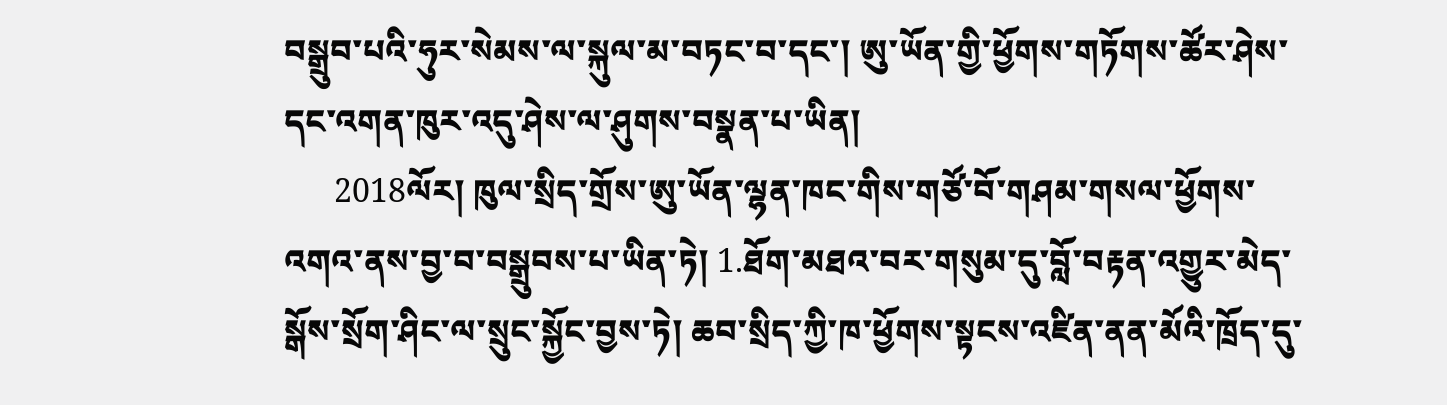བསྒྲུབ་པའི་ཧུར་སེམས་ལ་སྐུལ་མ་བཏང་བ་དང་། ཨུ་ཡོན་གྱི་ཕྱོགས་གཏོགས་ཚོར་ཤེས་དང་འགན་ཁུར་འདུ་ཤེས་ལ་ཤུགས་བསྣན་པ་ཡིན།
      2018ལོར། ཁུལ་སྲིད་གྲོས་ཨུ་ཡོན་ལྷན་ཁང་གིས་གཙོ་བོ་གཤམ་གསལ་ཕྱོགས་འགའ་ནས་བྱ་བ་བསྒྲུབས་པ་ཡིན་ཏེ། 1.ཐོག་མཐའ་བར་གསུམ་དུ་བློ་བརྟན་འགྱུར་མེད་སྒོས་སྲོག་ཤིང་ལ་སྲུང་སྐྱོང་བྱས་ཏེ། ཆབ་སྲིད་ཀྱི་ཁ་ཕྱོགས་སྟངས་འཛིན་ནན་མོའི་ཁྲོད་དུ་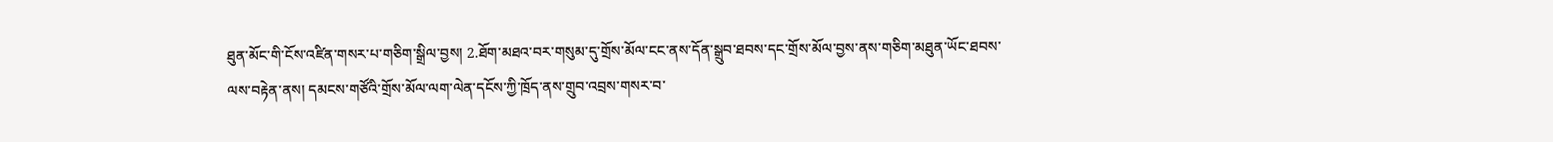ཐུན་མོང་གི་ངོས་འཛིན་གསར་པ་གཅིག་སྒྲིལ་བྱས། 2.ཐོག་མཐའ་བར་གསུམ་དུ་གྲོས་མོལ་ངང་ནས་དོན་སྒྲུབ་ཐབས་དང་གྲོས་མོལ་བྱས་ནས་གཅིག་མཐུན་ཡོང་ཐབས་ལས་བརྟེན་ནས། དམངས་གཙོའི་གྲོས་མོལ་ལག་ལེན་དངོས་ཀྱི་ཁྲོད་ནས་གྲུབ་འབྲས་གསར་བ་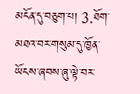མངོན་དུ་བཅུག་པ། 3.ཐོག་མཐའ་བར་གསུམ་དུ་ཁྱོན་ཡོངས་ཞབས་ཞུ་ལྟེ་བར་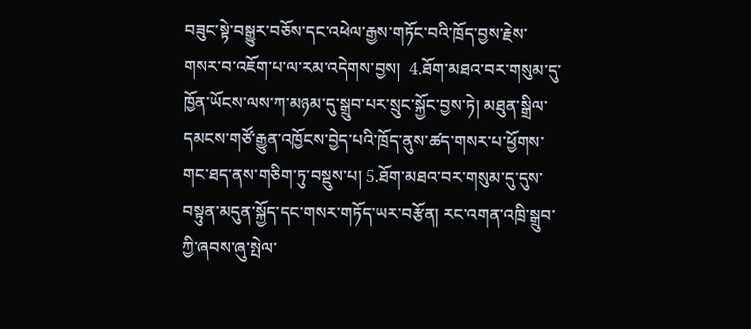བཟུང་སྟེ་བསྒྱུར་བཅོས་དང་འཕེལ་རྒྱས་གཏོང་བའི་ཁྲོད་བྱས་རྗེས་གསར་བ་འཇོག་པ་ལ་རམ་འདེགས་བྱས།  4.ཐོག་མཐའ་བར་གསུམ་དུ་ཁྱོན་ཡོངས་ལས་ཀ་མཉམ་དུ་སྒྲུབ་པར་སྲུང་སྐྱོང་བྱས་ཏེ། མཐུན་སྒྲིལ་དམངས་གཙོ་རྒྱུན་འཁྱོངས་བྱེད་པའི་ཁྲོད་ནུས་ཚད་གསར་པ་ཕྱོགས་གང་ཐད་ནས་གཅིག་ཏུ་བསྡུས་པ། 5.ཐོག་མཐའ་བར་གསུམ་དུ་དུས་བསྟུན་མདུན་སྐྱོད་དང་གསར་གཏོད་ཡར་བརྩོན། རང་འགན་འཁྲི་སྒྲུབ་ཀྱི་ཞབས་ཞུ་སྤེལ་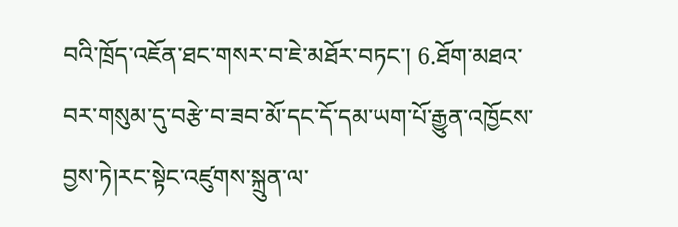བའི་ཁྲོད་འཇོན་ཐང་གསར་བ་ཇེ་མཐོར་བཏང་། 6.ཐོག་མཐའ་བར་གསུམ་དུ་བརྩེ་བ་ཟབ་མོ་དང་དོ་དམ་ཡག་པོ་རྒྱུན་འཁྱོངས་བྱས་ཏེ།རང་སྟེང་འཛུགས་སྐྲུན་ལ་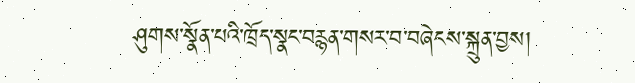ཤུགས་སྣོན་པའི་ཁྲོད་སྣང་བརྙན་གསར་བ་བཞེངས་སྐྲུན་བྱས།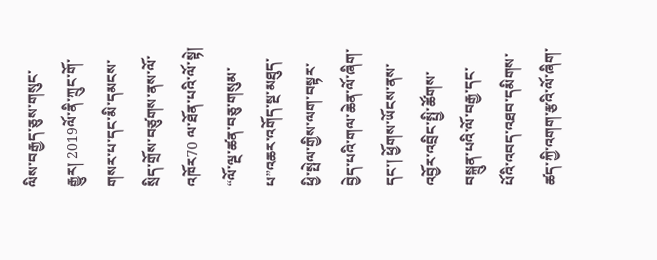ལིས་བརྒྱད་ཅུས་གསུང་རྒྱུར། 2019ལོ་ནི་ཀྲུང་གོ་གསར་པ་དང་མི་དམངས་སྲིད་གྲོས་བཙུགས་ནས་ལོ་འཁོར70 ལ་ཐོན་པའི་ལོ་སྟེ། “ལོ་ལྔ་ཚན་བཅུ་གསུམ་པ”འཆར་འགོད་སྔ་མཐུད་ཕྱི་སྤེལ་གྱིས་ལག་བསྟར་བྱེད་པའི་གལ་ཆེན་ལོ་ཞིག་དང་། ཕྱོགས་ཡོངས་ནས་འབྱོར་འབྲིང་སྤྱི་ཚོགས་བསྐྲུན་པའི་ལོ་བརྒྱ་དང་པོའི་འབད་འཐབ་དམིགས་ཚད་ཀྱི་འགག་རྩའི་ལོ་ཞིག་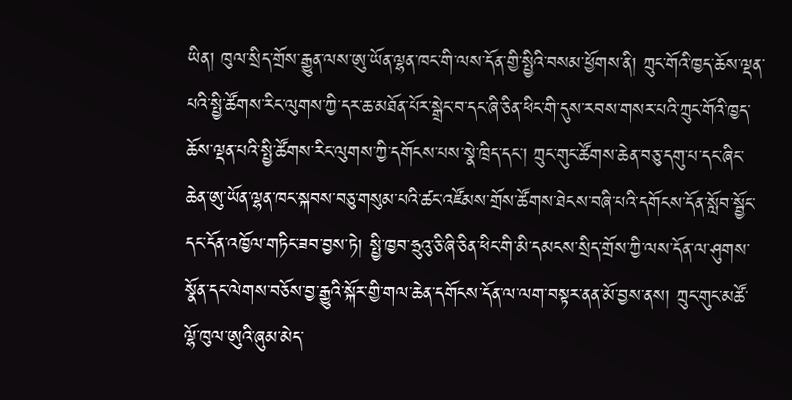ཡིན། ཁུལ་སྲིད་གྲོས་རྒྱུན་ལས་ཨུ་ཡོན་ལྷན་ཁང་གི་ལས་དོན་གྱི་སྤྱིའི་བསམ་ཕྱོགས་ནི། ཀྲུང་གོའི་ཁྱད་ཆོས་ལྡན་པའི་སྤྱི་ཚོགས་རིང་ལུགས་ཀྱི་དར་ཆ་མཐོན་པོར་སྒྲེང་བ་དང་ཞི་ཅིན་ཕིང་གི་དུས་རབས་གསར་པའི་ཀྲུང་གོའི་ཁྱད་ཆོས་ལྡན་པའི་སྤྱི་ཚོགས་རིང་ལུགས་ཀྱི་དགོངས་པས་སྣེ་ཁྲིད་དང་། ཀྲུང་གུང་ཚོགས་ཆེན་བཅུ་དགུ་པ་དང་ཞིང་ཆེན་ཨུ་ཡོན་ལྷན་ཁང་སྐབས་བཅུ་གསུམ་པའི་ཚང་འཛོམས་གྲོས་ཚོགས་ཐེངས་བཞི་པའི་དགོངས་དོན་སློབ་སྦྱོང་དང་དོན་འཁྱོལ་གཏིང་ཟབ་བྱས་ཏེ། སྤྱི་ཁྱབ་ཧྲུའུ་ཅི་ཞི་ཅིན་ཕིང་གི་མི་དམངས་སྲིད་གྲོས་ཀྱི་ལས་དོན་ལ་ཤུགས་སྣོན་དང་ལེགས་བཅོས་བྱ་རྒྱུའི་སྐོར་གྱི་གལ་ཆེན་དགོངས་དོན་ལ་ལག་བསྟར་ནན་མོ་བྱས་ནས། ཀྲུང་གུང་མཚོ་ལྷོ་ཁུལ་ཨུའི་ཞུམ་མེད་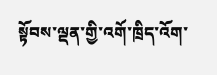སྟོབས་ལྡན་གྱི་འགོ་ཁྲིད་འོག་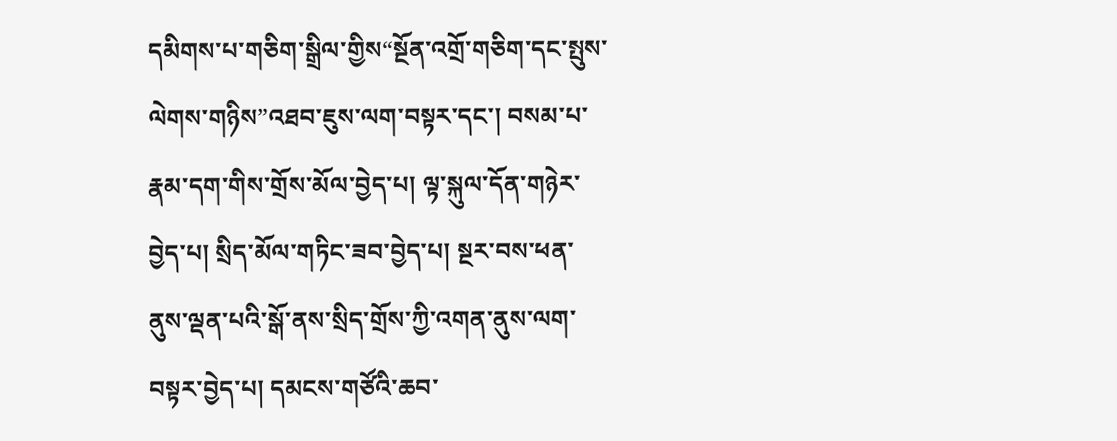དམིགས་པ་གཅིག་སྒྲིལ་གྱིས“སྔོན་འགྲོ་གཅིག་དང་སྤུས་ལེགས་གཉིས”འཐབ་ཇུས་ལག་བསྟར་དང་། བསམ་པ་རྣམ་དག་གིས་གྲོས་མོལ་བྱེད་པ། ལྟ་སྐུལ་དོན་གཉེར་བྱེད་པ། སྲིད་མོལ་གཏིང་ཟབ་བྱེད་པ། སྔར་བས་ཕན་ནུས་ལྡན་པའི་སྒོ་ནས་སྲིད་གྲོས་ཀྱི་འགན་ནུས་ལག་བསྟར་བྱེད་པ། དམངས་གཙོའི་ཆབ་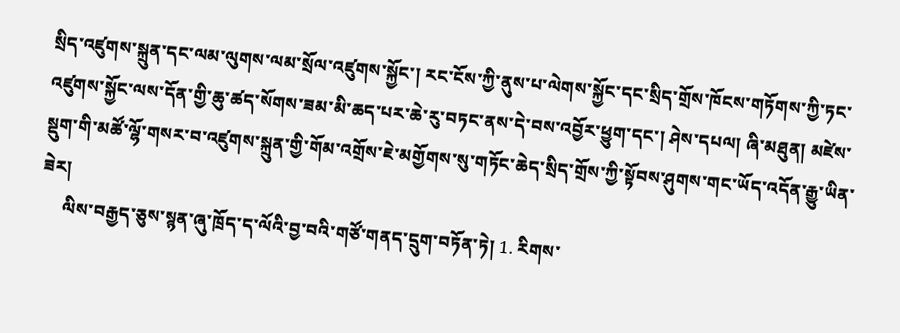སྲིད་འཛུགས་སྐྲུན་དང་ལམ་ལུགས་ལམ་སྲོལ་འཛུགས་སྐྱོང་། རང་ངོས་ཀྱི་ནུས་པ་ལེགས་སྐྱོང་དང་སྲིད་གྲོས་ཁོངས་གཏོགས་ཀྱི་ཏང་འཛུགས་སྐྱོང་ལས་དོན་གྱི་ཆུ་ཚད་སོགས་ཟམ་མི་ཆད་པར་ཆེ་རུ་བཏང་ནས་དེ་བས་འབྱོར་ཕྱུག་དང་། ཤེས་དཔལ། ཞི་མཐུན། མཛེས་སྡུག་གི་མཚོ་ལྷོ་གསར་བ་འཛུགས་སྐྲུན་གྱི་གོམ་འགྲོས་ཇེ་མགྱོགས་སུ་གཏོང་ཆེད་སྲིད་གྲོས་ཀྱི་སྟོབས་ཤུགས་གང་ཡོད་འདོན་རྒྱུ་ཡིན་ཟེར།
     ལིས་བརྒྱད་ཅུས་སྙན་ཞུ་ཁྲོད་ད་ལོའི་བྱ་བའི་གཙོ་གནད་དྲུག་བཏོན་ཏེ། 1. རིགས་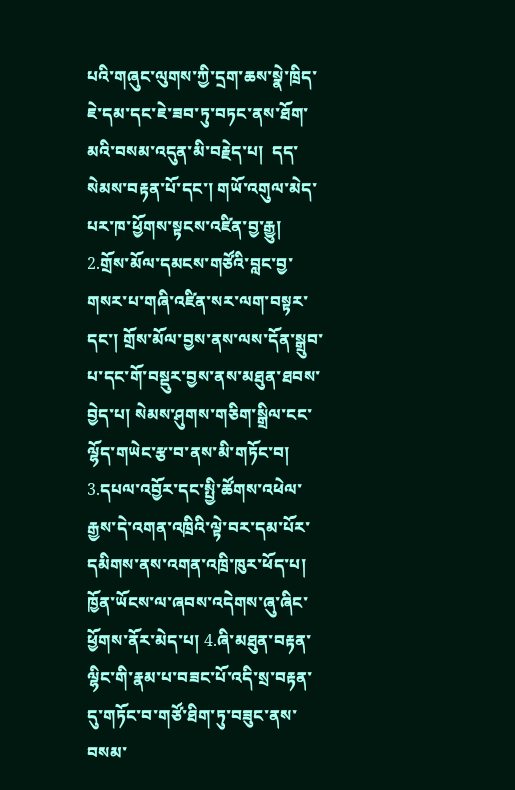པའི་གཞུང་ལུགས་ཀྱི་དྲག་ཆས་སྣེ་ཁྲིད་ཇེ་དམ་དང་ཇེ་ཟབ་ཏུ་བཏང་ནས་ཐོག་མའི་བསམ་འདུན་མི་བརྗེད་པ།  དད་སེམས་བརྟན་པོ་དང་། གཡོ་འགུལ་མེད་པར་ཁ་ཕྱོགས་སྟངས་འཛིན་བྱ་རྒྱུ།  2.གྲོས་མོལ་དམངས་གཙོའི་བླང་བྱ་གསར་པ་གཞི་འཛིན་སར་ལག་བསྟར་དང་། གྲོས་མོལ་བྱས་ནས་ལས་དོན་སྒྲུབ་པ་དང་གོ་བསྡུར་བྱས་ནས་མཐུན་ཐབས་བྱེད་པ། སེམས་ཤུགས་གཅིག་སྒྲིལ་ངང་ལྷོད་གཡེང་རྩ་བ་ནས་མི་གཏོང་བ། 3.དཔལ་འབྱོར་དང་སྤྱི་ཚོགས་འཕེལ་རྒྱས་དེ་འགན་འཁྲིའི་ལྟེ་བར་དམ་པོར་དམིགས་ནས་འགན་འཁྲི་ཁུར་ཕོད་པ། ཁྱོན་ཡོངས་ལ་ཞབས་འདེགས་ཞུ་ཞིང་ཕྱོགས་ནོར་མེད་པ། 4.ཞི་མཐུན་བརྟན་ལྷིང་གི་རྣམ་པ་བཟང་པོ་འདི་སྲ་བརྟན་དུ་གཏོང་བ་གཙོ་ཐིག་ཏུ་བཟུང་ནས་བསམ་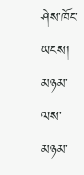ཤེས་ཁོང་ཡངས། མཉམ་ལས་མཉམ་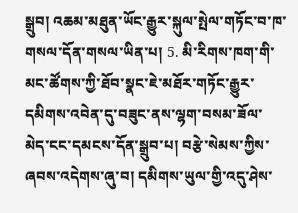སྒྲུབ། འཆམ་མཐུན་ཡོང་རྒྱུར་སྐུལ་སྤེལ་གཏོང་བ་ཁ་གསལ་དོན་གསལ་ཡིན་པ། 5. མི་རིགས་ཁག་གི་མང་ཚོགས་ཀྱི་ཐོབ་སྣང་ཇེ་མཐོར་གཏོང་རྒྱུར་དམིགས་འབེན་དུ་བཟུང་ནས་ལྷག་བསམ་ཟོལ་མེད་ངང་དམངས་དོན་སྒྲུབ་པ། བརྩེ་སེམས་ཀྱིས་ཞབས་འདེགས་ཞུ་བ། དམིགས་ཡུལ་གྱི་འདུ་ཤེས་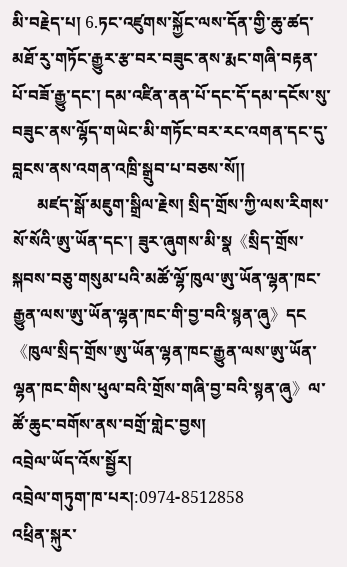མི་བརྗེད་པ། 6.ཏང་འཛུགས་སྐྱོང་ལས་དོན་གྱི་ཆུ་ཚད་མཐོ་རུ་གཏོང་རྒྱུར་རྩ་བར་བཟུང་ནས་རྨང་གཞི་བརྟན་པོ་བཟོ་རྒྱུ་དང་། དམ་འཛིན་ནན་པོ་དང་དོ་དམ་དངོས་སུ་བཟུང་ནས་ལྷོད་གཡེང་མི་གཏོང་བར་རང་འགན་དང་དུ་བླངས་ནས་འགན་འཁྲི་སྒྲུབ་པ་བཅས་སོ།།
      མཛད་སྒོ་མཇུག་སྒྲིལ་རྗེས། སྲིད་གྲོས་ཀྱི་ལས་རིགས་སོ་སོའི་ཨུ་ཡོན་དང་། ཟུར་ཞུགས་མི་སྣ《སྲིད་གྲོས་སྐབས་བཅུ་གསུམ་པའི་མཚོ་ལྷོ་ཁུལ་ཨུ་ཡོན་ལྷན་ཁང་རྒྱུན་ལས་ཨུ་ཡོན་ལྷན་ཁང་གི་བྱ་བའི་སྙན་ཞུ》དང《ཁུལ་སྲིད་གྲོས་ཨུ་ཡོན་ལྷན་ཁང་རྒྱུན་ལས་ཨུ་ཡོན་ལྷན་ཁང་གིས་ཕུལ་བའི་གྲོས་གཞི་བྱ་བའི་སྙན་ཞུ》ལ་ཚོ་ཆུང་བགོས་ནས་བགྲོ་གླེང་བྱས།
འབྲེལ་ཡོད་འོས་སྦྱོར།
འབྲེལ་གཏུག་ཁ་པར།:0974-8512858
འཕྲིན་སྐུར་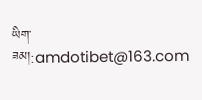ཡིག་ཟམ།:amdotibet@163.com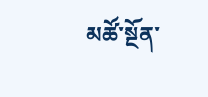མཚོ་སྔོན་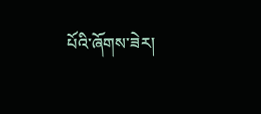པོའི་ཞོགས་ཟེར།